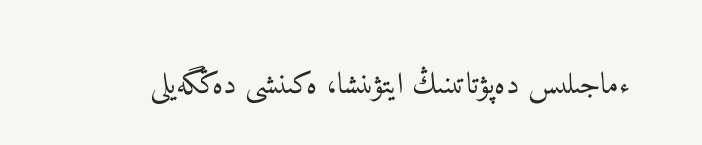ءماجىلىس دەپۋتاتىنىڭ ايتۋىنشا، ەكىنشى دەڭگەيلى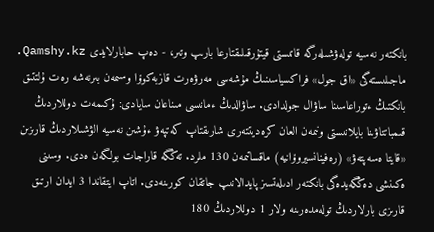بانكتەر نەسيە تولەۋشىلەرگە قاتىستى قيتۇرقىلىقتارعا بارىپ وتىر، - دەپ حابارلايدى Qamshy.kz.
ماجىلىستەگى «اق جول» فراكسياسىنىڭ مۇشەسى مەرۋەرت قازبەكوۆا وسىمەن بىرنەشە رەت ۇلتتىق بانكتىڭ ءتوراعاسىنا ساۋال جولدادى. ساۋالدىڭ ءمانىسى مىناعان سايادى: ۇكىمەت دوللاردىڭ قىمباتتاۋىنا بايلانىستى ونىمەن العان كرەديتتەرى شارىقتاپ كەتپەۋ ءۇشىن نەسيە الۋشىلاردىڭ قارىزىن «قايتا ەسەپتەۋ» (رەفينانسيروۆانيە) ماقساتىمەن 130 ملرد. تەڭگە قاراجات بولگەن ەدى. وسىنى ەكىنشى دەڭگەيدەگى بانكتەر ادىلەتسىز پايدالانىپ جاتقان كورىنەدى. اتاپ ايتقاندا 3 ايدان ارتىق قارىزى بارلاردىڭ تولەمدەرىنە ولار 1 دوللاردىڭ 180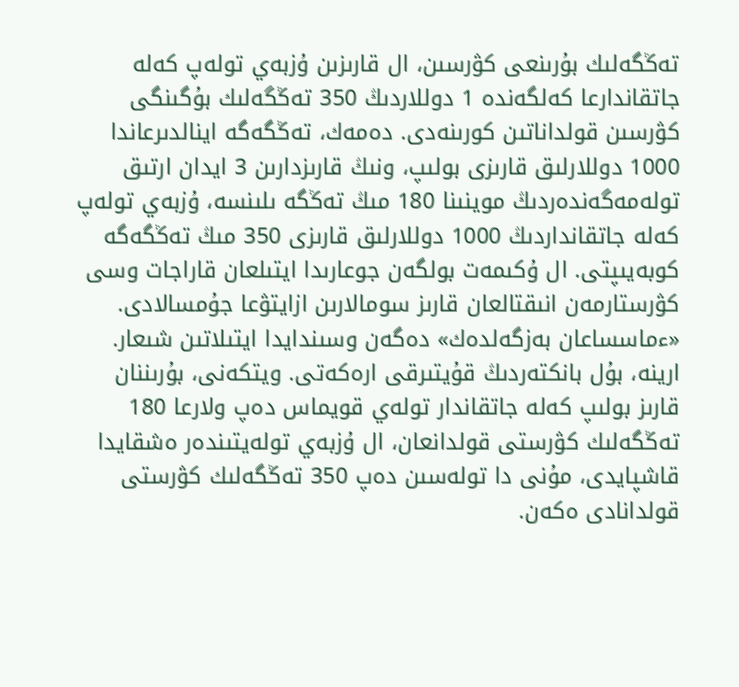تەڭگەلىك بۇرىنعى كۋرسىن، ال قارىزىن ۇزبەي تولەپ كەلە جاتقاندارعا كەلگەندە 1 دوللاردىڭ 350 تەڭگەلىك بۇگىنگى كۋرسىن قولداناتىن كورىنەدى. دەمەك، تەڭگەگە اينالدىرعاندا 1000 دوللارلىق قارىزى بولىپ، ونىڭ قارىزدارىن 3 ايدان ارتىق تولەمەگەندەردىڭ موينىنا 180 مىڭ تەڭگە ىلىنسە، ۇزبەي تولەپ كەلە جاتقانداردىڭ 1000 دوللارلىق قارىزى 350 مىڭ تەڭگەگە كوبەيىپتى. ال ۇكىمەت بولگەن جوعارىدا ايتىلعان قاراجات وسى كۋرستارمەن انىقتالعان قارىز سومالارىن ازايتۋعا جۇمسالادى.
«ءماسساعان بەزگەلدەك» دەگەن وسىندايدا ايتىلاتىن شىعار. ارينە، بۇل بانكتەردىڭ قۇيتىرقى ارەكەتى. ويتكەنى، بۇرىننان قارىز بولىپ كەلە جاتقاندار تولەي قويماس دەپ ولارعا 180 تەڭگەلىك كۋرستى قولدانعان، ال ۇزبەي تولەيتىندەر ەشقايدا قاشپايدى، مۇنى دا تولەسىن دەپ 350 تەڭگەلىك كۋرستى قولدانادى ەكەن.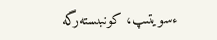ءسويتىپ، كونبىستەرگە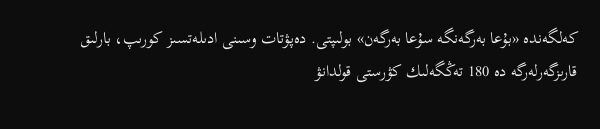كەلگەندە «بۇعا بەرگەنگە سۇعا بەرگەن» بولىپتى. دەپۋتات وسىنى ادىلەتسىز كورىپ، بارلىق قارىزگەرلەرگە دە 180 تەڭگەلىك كۋرستى قولدانۋ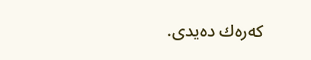كەرەك دەيدى.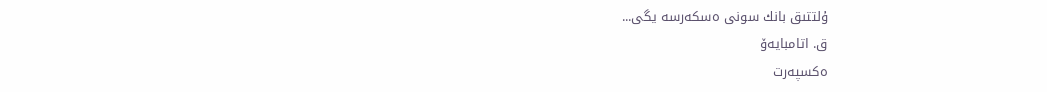ۇلتتىق بانك سونى ەسكەرسە يگى...
ق. اتامبايەۆ
ەكسپەرت